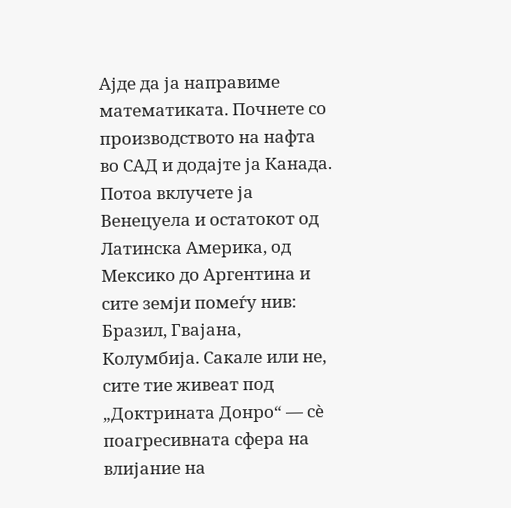Ајде да ја направиме математиката. Почнете со производството на нафта во САД и додајте ја Канада. Потоа вклучете ја Венецуела и остатокот од Латинска Америка, од Мексико до Аргентина и сите земји помеѓу нив: Бразил, Гвајана, Колумбија. Сакале или не, сите тие живеат под „Доктрината Донро“ — сè поагресивната сфера на влијание на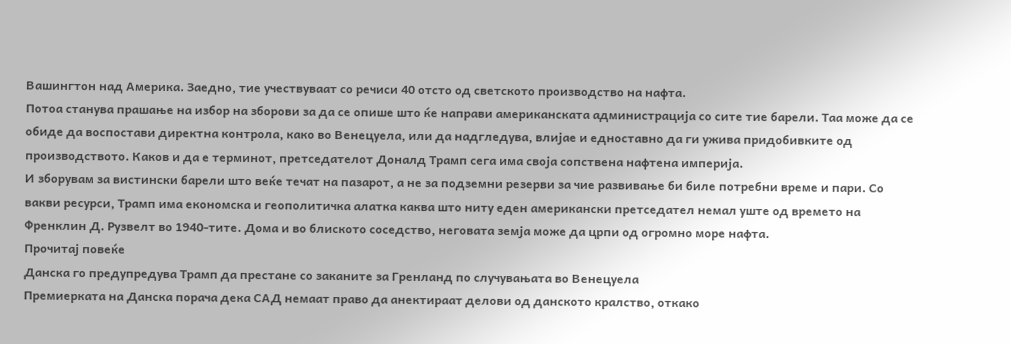Вашингтон над Америка. Заедно, тие учествуваат со речиси 40 отсто од светското производство на нафта.
Потоа станува прашање на избор на зборови за да се опише што ќе направи американската администрација со сите тие барели. Таа може да се обиде да воспостави директна контрола, како во Венецуела, или да надгледува, влијае и едноставно да ги ужива придобивките од производството. Каков и да е терминот, претседателот Доналд Трамп сега има своја сопствена нафтена империја.
И зборувам за вистински барели што веќе течат на пазарот, а не за подземни резерви за чие развивање би биле потребни време и пари. Со вакви ресурси, Трамп има економска и геополитичка алатка каква што ниту еден американски претседател немал уште од времето на Френклин Д. Рузвелт во 1940-тите. Дома и во блиското соседство, неговата земја може да црпи од огромно море нафта.
Прочитај повеќе
Данска го предупредува Трамп да престане со заканите за Гренланд по случувањата во Венецуела
Премиерката на Данска порача дека САД немаат право да анектираат делови од данското кралство, откако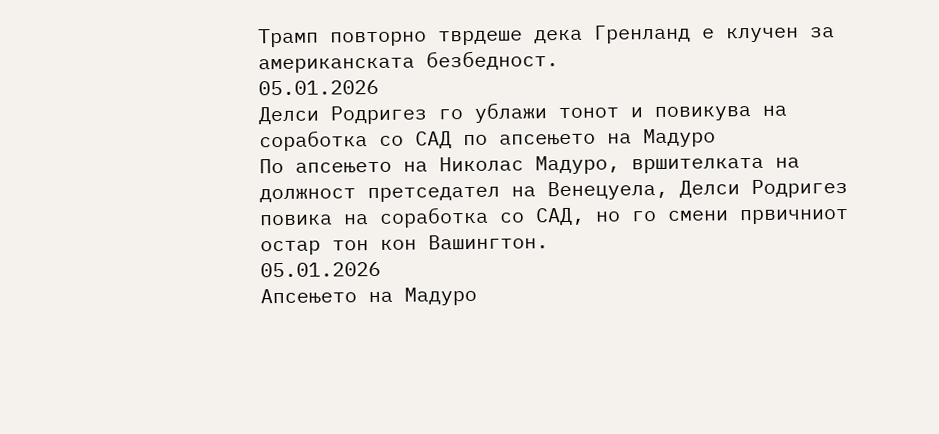Трамп повторно тврдеше дека Гренланд е клучен за американската безбедност.
05.01.2026
Делси Родригез го ублажи тонот и повикува на соработка со САД по апсењето на Мадуро
По апсењето на Николас Мадуро, вршителката на должност претседател на Венецуела, Делси Родригез повика на соработка со САД, но го смени првичниот остар тон кон Вашингтон.
05.01.2026
Апсењето на Мадуро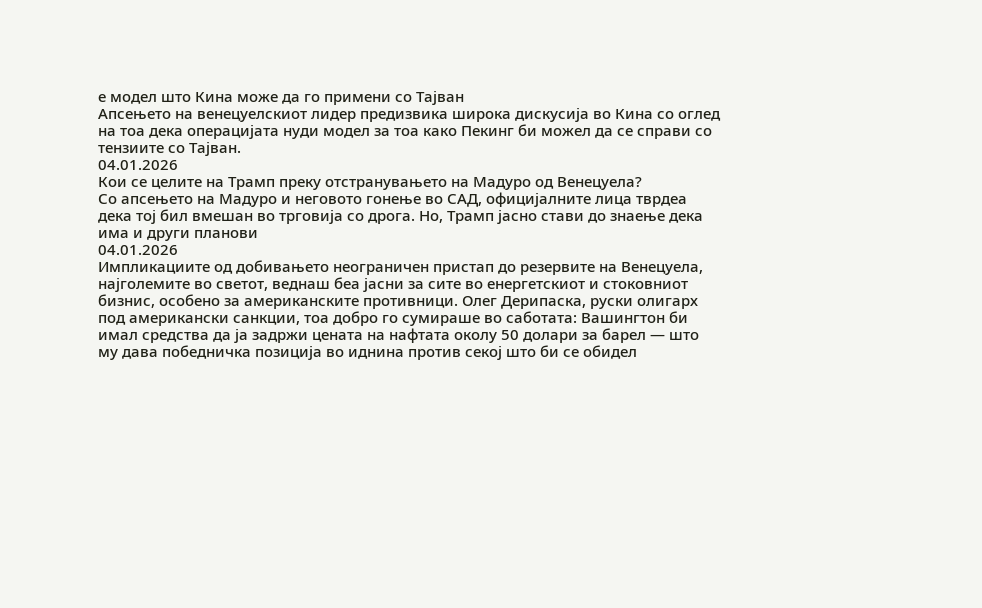е модел што Кина може да го примени со Тајван
Апсењето на венецуелскиот лидер предизвика широка дискусија во Кина со оглед на тоа дека операцијата нуди модел за тоа како Пекинг би можел да се справи со тензиите со Тајван.
04.01.2026
Кои се целите на Трамп преку отстранувањето на Мадуро од Венецуела?
Со апсењето на Мадуро и неговото гонење во САД, официјалните лица тврдеа дека тој бил вмешан во трговија со дрога. Но, Трамп јасно стави до знаење дека има и други планови
04.01.2026
Импликациите од добивањето неограничен пристап до резервите на Венецуела, најголемите во светот, веднаш беа јасни за сите во енергетскиот и стоковниот бизнис, особено за американските противници. Олег Дерипаска, руски олигарх под американски санкции, тоа добро го сумираше во саботата: Вашингтон би имал средства да ја задржи цената на нафтата околу 50 долари за барел — што му дава победничка позиција во иднина против секој што би се обидел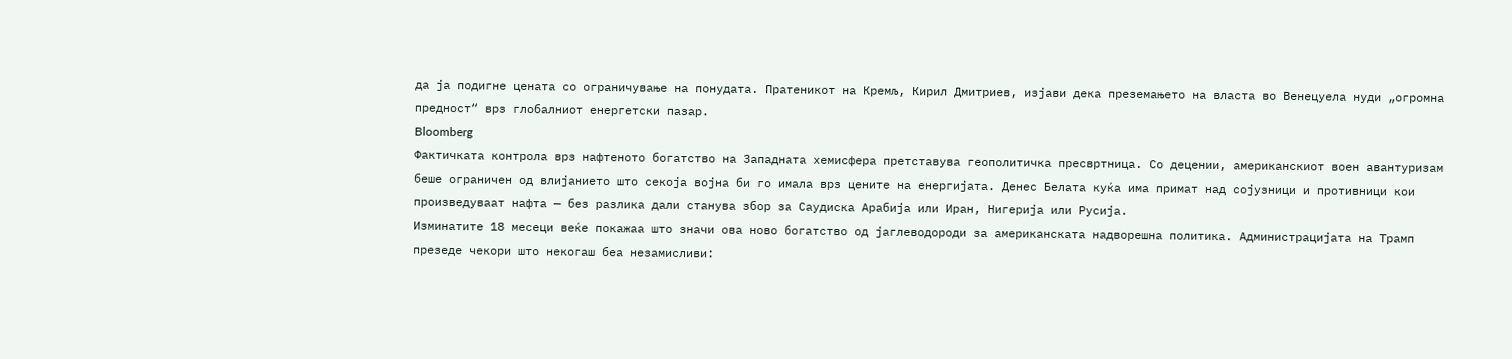да ја подигне цената со ограничување на понудата. Пратеникот на Кремљ, Кирил Дмитриев, изјави дека преземањето на власта во Венецуела нуди „огромна предност“ врз глобалниот енергетски пазар.
Bloomberg
Фактичката контрола врз нафтеното богатство на Западната хемисфера претставува геополитичка пресвртница. Со децении, американскиот воен авантуризам беше ограничен од влијанието што секоја војна би го имала врз цените на енергијата. Денес Белата куќа има примат над сојузници и противници кои произведуваат нафта — без разлика дали станува збор за Саудиска Арабија или Иран, Нигерија или Русија.
Изминатите 18 месеци веќе покажаа што значи ова ново богатство од јаглеводороди за американската надворешна политика. Администрацијата на Трамп презеде чекори што некогаш беа незамисливи: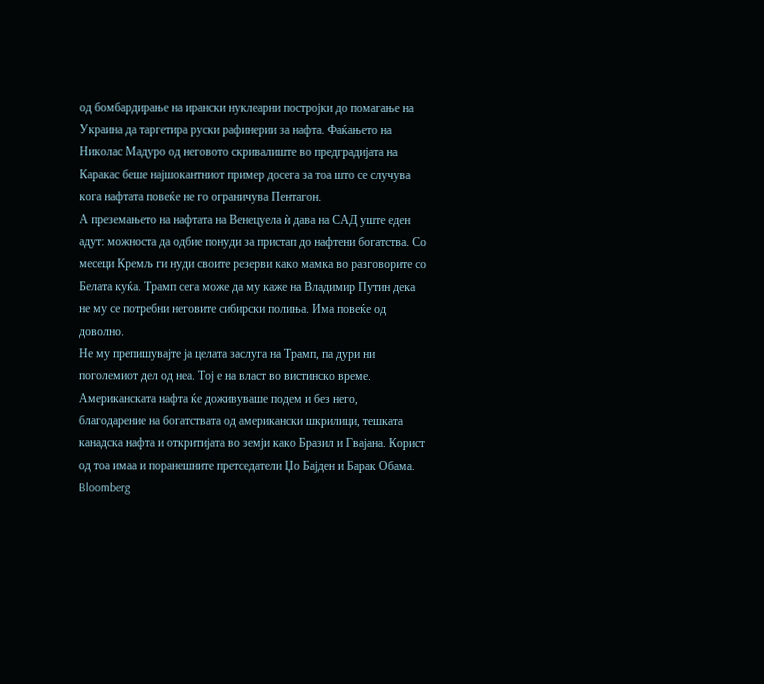од бомбардирање на ирански нуклеарни постројки до помагање на Украина да таргетира руски рафинерии за нафта. Фаќањето на Николас Мадуро од неговото скривалиште во предградијата на Каракас беше најшокантниот пример досега за тоа што се случува кога нафтата повеќе не го ограничува Пентагон.
А преземањето на нафтата на Венецуела ѝ дава на САД уште еден адут: можноста да одбие понуди за пристап до нафтени богатства. Со месеци Кремљ ги нуди своите резерви како мамка во разговорите со Белата куќа. Трамп сега може да му каже на Владимир Путин дека не му се потребни неговите сибирски полиња. Има повеќе од доволно.
Не му препишувајте ја целата заслуга на Трамп, па дури ни поголемиот дел од неа. Тој е на власт во вистинско време. Американската нафта ќе доживуваше подем и без него, благодарение на богатствата од американски шкрилици, тешката канадска нафта и откритијата во земји како Бразил и Гвајана. Корист од тоа имаа и поранешните претседатели Џо Бајден и Барак Обама.
Bloomberg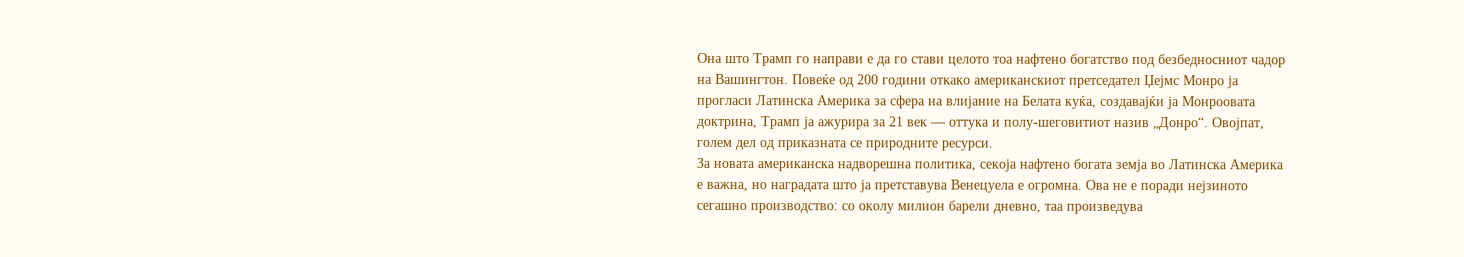Она што Трамп го направи е да го стави целото тоа нафтено богатство под безбедносниот чадор на Вашингтон. Повеќе од 200 години откако американскиот претседател Џејмс Монро ја прогласи Латинска Америка за сфера на влијание на Белата куќа, создавајќи ја Монроовата доктрина, Трамп ја ажурира за 21 век — оттука и полу-шеговитиот назив „Донро“. Овојпат, голем дел од приказната се природните ресурси.
За новата американска надворешна политика, секоја нафтено богата земја во Латинска Америка е важна, но наградата што ја претставува Венецуела е огромна. Ова не е поради нејзиното сегашно производство: со околу милион барели дневно, таа произведува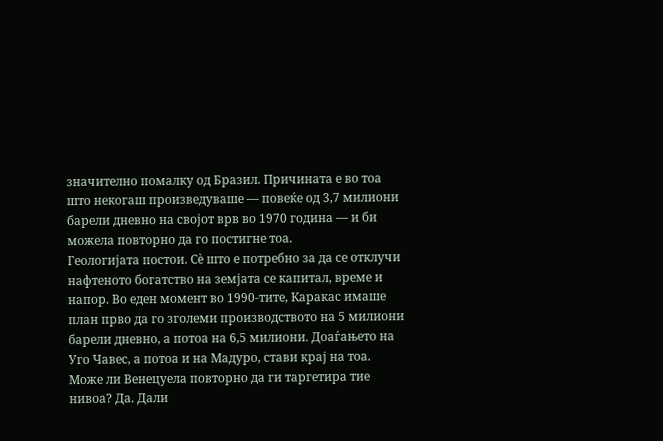значително помалку од Бразил. Причината е во тоа што некогаш произведуваше — повеќе од 3,7 милиони барели дневно на својот врв во 1970 година — и би можела повторно да го постигне тоа.
Геологијата постои. Сè што е потребно за да се отклучи нафтеното богатство на земјата се капитал, време и напор. Во еден момент во 1990-тите, Каракас имаше план прво да го зголеми производството на 5 милиони барели дневно, а потоа на 6,5 милиони. Доаѓањето на Уго Чавес, а потоа и на Мадуро, стави крај на тоа. Може ли Венецуела повторно да ги таргетира тие нивоа? Да. Дали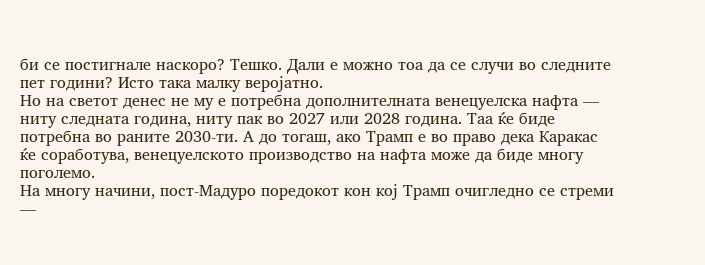би се постигнале наскоро? Тешко. Дали е можно тоа да се случи во следните пет години? Исто така малку веројатно.
Но на светот денес не му е потребна дополнителната венецуелска нафта — ниту следната година, ниту пак во 2027 или 2028 година. Таа ќе биде потребна во раните 2030-ти. А до тогаш, ако Трамп е во право дека Каракас ќе соработува, венецуелското производство на нафта може да биде многу поголемо.
На многу начини, пост-Мадуро поредокот кон кој Трамп очигледно се стреми —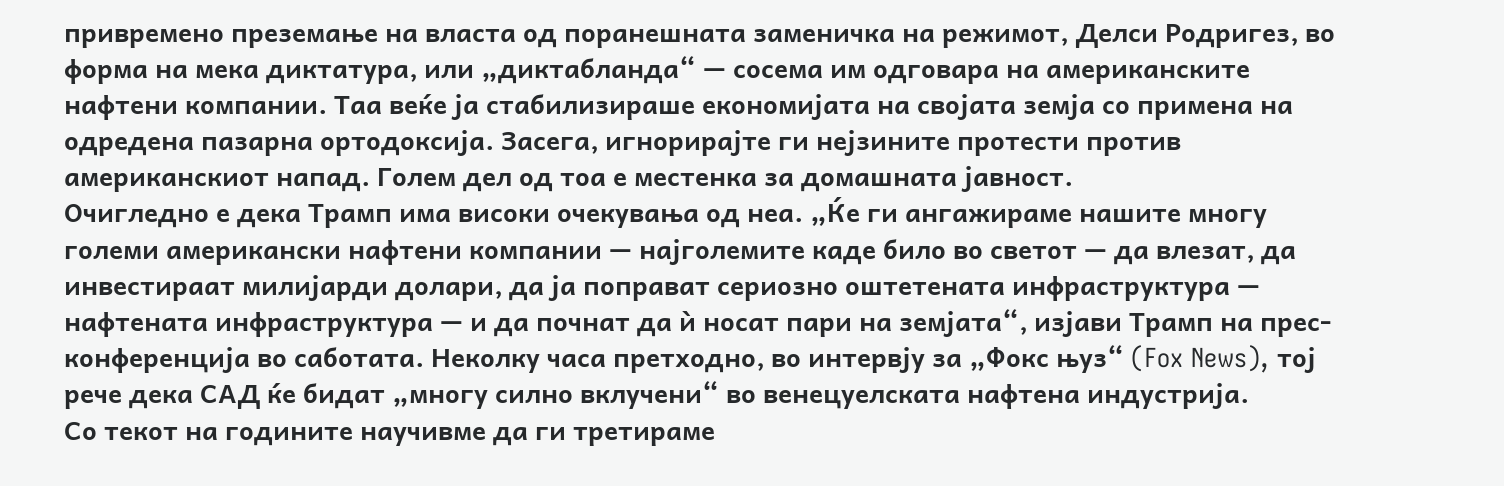привремено преземање на власта од поранешната заменичка на режимот, Делси Родригез, во форма на мека диктатура, или „диктабланда“ — сосема им одговара на американските нафтени компании. Таа веќе ја стабилизираше економијата на својата земја со примена на одредена пазарна ортодоксија. Засега, игнорирајте ги нејзините протести против американскиот напад. Голем дел од тоа е местенка за домашната јавност.
Очигледно е дека Трамп има високи очекувања од неа. „Ќе ги ангажираме нашите многу големи американски нафтени компании — најголемите каде било во светот — да влезат, да инвестираат милијарди долари, да ја поправат сериозно оштетената инфраструктура — нафтената инфраструктура — и да почнат да ѝ носат пари на земјата“, изјави Трамп на прес-конференција во саботата. Неколку часа претходно, во интервју за „Фокс њуз“ (Fox News), тој рече дека САД ќе бидат „многу силно вклучени“ во венецуелската нафтена индустрија.
Со текот на годините научивме да ги третираме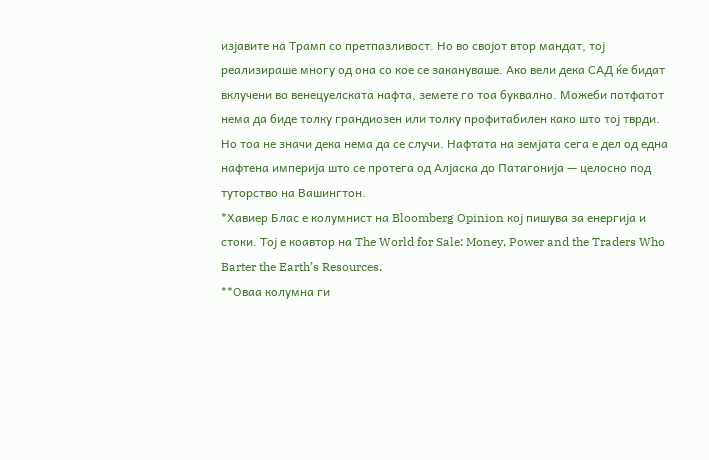изјавите на Трамп со претпазливост. Но во својот втор мандат, тој реализираше многу од она со кое се закануваше. Ако вели дека САД ќе бидат вклучени во венецуелската нафта, земете го тоа буквално. Можеби потфатот нема да биде толку грандиозен или толку профитабилен како што тој тврди. Но тоа не значи дека нема да се случи. Нафтата на земјата сега е дел од една нафтена империја што се протега од Алјаска до Патагонија — целосно под туторство на Вашингтон.
*Хавиер Блас е колумнист на Bloomberg Opinion кој пишува за енергија и стоки. Тој е коавтор на The World for Sale: Money, Power and the Traders Who Barter the Earth’s Resources.
**Оваа колумна ги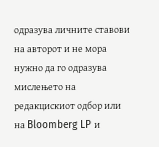одразува личните ставови на авторот и не мора нужно да го одразува мислењето на редакцискиот одбор или на Bloomberg LP и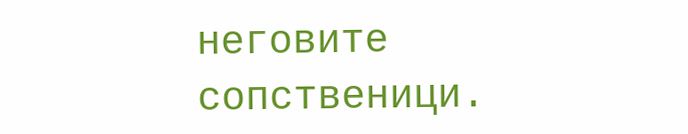неговите сопственици.